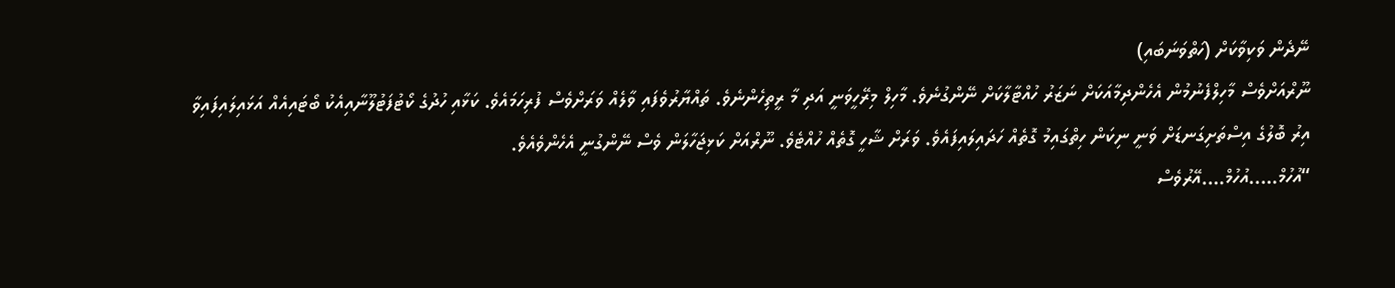ނޭދެން ވަކިވާކަށް (ހަތްވަނަބައި)
ނޫރްއަށްވެސް މާހިލްފެނުމުން އެހެންދިމާއަކަށް ނަޒަރު ހުއްޓާލާކަށް ނޭންގުނެވެ. މާހިލް މިރޭހީވަނީ އަދި މާ ރީތިހެންނެވެ. ތައްޔާރުވެފައި ވާލެއް ވަރަށްވެސް ފުރިހަމައެވެ. ކަޅާއި ހުދުގެ ކޯޓުފަޓުލޫނާއިއެކު ބޯޓައިއެއް އަޅައިލައިފައިވާ އިރު ބޮލުގެ އިސްތަށިގަނޑަށް ވަނީ ނިކަން ހިތްގައިމު ގޮތެއް ހަދައިލައިފައެވެ. ވަރަށް ޝާހީ ގޮތެއް ހުއްޓެވެ. ނޫރްއަށް ކަޅިޖަހާލަން ވެސް ނޭންގުނީ އެހެންވެއެވެ.
“އުހުމް…..އުހުމް….އޭރުވެސް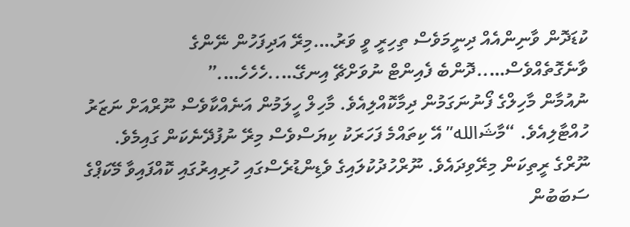ކުޑަދޮން ވާނިންއެއް ދިނީމަވެސް ތިހިރީ ވީ ވަރު….މިރޭ އަދިފަހުން ނޭންގެ ވާނެގޮތެއްވެސް…..ދޮންބެ ފެއިންޓް ނުވަށްޗޭ އިނގޭ…..ހެހެހެ….”
ނުއުމާން މާހިލްގެ ފޯނުނަގަމުން ދިމާކޮއްލިއެވެ. މާހިލް ހީލަމުން އަނެއްކާވެސް ނޫރްއަށް ނަޒަރު ހުއްޓާލިއެވެ. “މާޝަالله” އޭ ކިތައްމެ ފަހަރަކު ކިޔަސްވެސް މިރޭ ނުފުދޭނެކަން ގައިމެވެ. ނޫރްގެ ރީތިކަން މިރޭވިދައެވެ. ނޫރްހުދުކުލައިގެ ވެޑިންޑުރެސްގައި ހުރިއިރުގައި ކޮއްފައިވާ މޭކަޕްގެ ސަބަބުން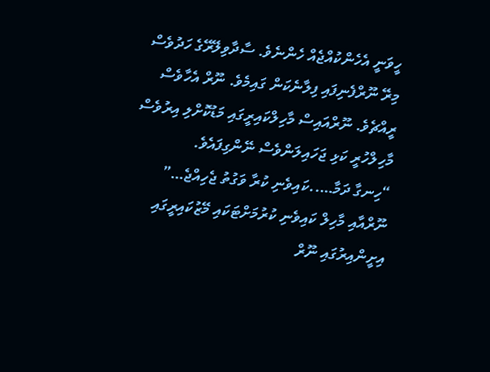ހީވަނީ އެހެންކުއްޖެއް ހެންނެވެ. ސާދާވިލޭރޭގެ ހަދުވެސް މިރޭ ނޫރްފެނިފައި ފިލާނެކަން ގައިމެވެ. ނޫރް އެހާވެސް ރީއްޗެވެ. ނޫރްއައިސް މާހިލްކައިރީގައި މަޑުކޮށްލި އިރުވެސް މާހިލްހުރީ ކަޅި ޖަހައިލަންވެސް ނޭންގިފައެވެ.
“ހިނގާ ދަމާ…..ކައިވެނި ކުރާ ވަގުތު ޖެހިއްޖެ…”
ނޫރްއާއި މާހިލް ކައިވެނި ކުރުމަށްޓަކައި މޭޒުކައިރީގައި އިށީންއިރުގައި ނޫރް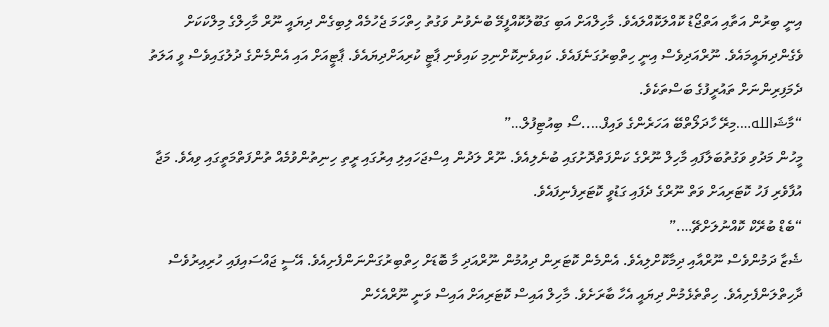އިނީ ބިރުން އަތާއި އަތްޖޯޑު ކޮއްލަކޮއްލައެވެ. މާހިލްއަށް އަބި ގަބޫލުކޮއްފީމޭ ބުނެވުނު ވަގުތު ހިތްހަމަ ޖެހުމެއް ލިބިގެން ދިޔައީ ނޫރް މާހިލްގެ މިލްކަކަށް ވެގެންދިޔައީމައެވެ. ނޫރްއަދިވެސް އިނީ ހިތްބިރުގަނެފައެވެ. ކައިވެނިކޮށްނިމި ކައިވެނި ޕާޓީ ކުރިއަށްދިޔައެވެ. ޕާޓީއަށް އައި އެންމެންގެ ދުލުގައިވެސް ވީ އަލަތު ދެމަފިރިންނަށް ތައުރީފުގެ ބަސްތަކެވެ.
“މާޝަالله….މިރޭ ހާދަލޯތްބޭ އަހަރެންގެ ވައިފް…..ސޯ ބިއުޓިފުލް…”
މީހުން މަދުވި ވަގުތުބަލާފައި މާހިލް ނޫރްގެ ކަންފަތްދޮށުގައި ބުނެލިއެވެ. ނޫރް ލަދުން އިސްޖަހައިލި އިރުގައި ރީތި ހިނިތުންވުމެއް ތުންފަތްމަތީގައި ވިއެވެ. މަޖާ އުފާވެރި ފަހު ކޮޓަރިއަށް ވަތް ނޫރްގެ ދެފައި ގަޑުވީ ކޮޓަރިފެނިފައެވެ.
“ބެޑް ބުރޭކް ކޮއްނުލަށްޗޭ….”
ޝެޒާ ދަމުންވެސް ނޫރްއާއި ދިމާކޮށްލިއެވެ. އެންމެން ކޮޓަރިން ދިއުމުން ނޫރްއަދި މާ ބޮޑަށް ހިތްބިރުގަންނަންފެށިއެވެ. އޭސީ ޖައްސައިފައި ހުރިއިރުވެސް ދާހިތްލަންފެށިއެވެ. ހިތްތެޅެމުން ދިޔައީ އެހާ ބާރަށެވެ. މާހިލް އައިސް ކޮޓަރިއަށް އައިސް ވަނީ ނޫރްއެހެން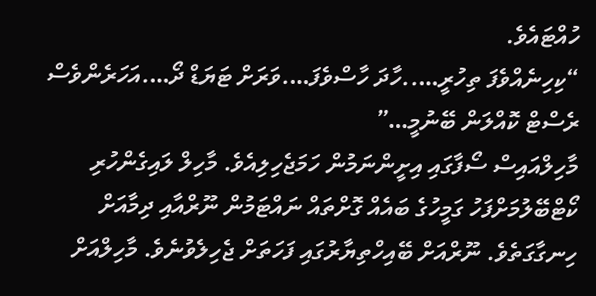ހުއްޓައެވެ.
“ކިހިނެއްވެފަ ތިހުރީ…..ހާދަ ހާސްވެފަ….ވަރަށް ޓަޔަޑް ދޯ….އަހަރެންވެސް ރެސްޓް ކޮއްލަން ބޭނުމީ…”
މާހިލްއައިސް ސޯފާގައި އިށީންނަމުން ހަމަޖެހިލިއެވެ. މާހިލް ލައިގެންހުރި ކޯޓްބޭލުމަށްފަހު ގަމީހުގެ ބައެއް ގޮށްތައް ނައްޓަމުން ނޫރްއާއި ދިމާއަށް ހިނގާގަތެވެ. ނޫރްއަށް ބޭއިހްތިޔާރުގައި ފަހަތަށް ޖެހިލެވުނެވެ. މާހިލްއަށް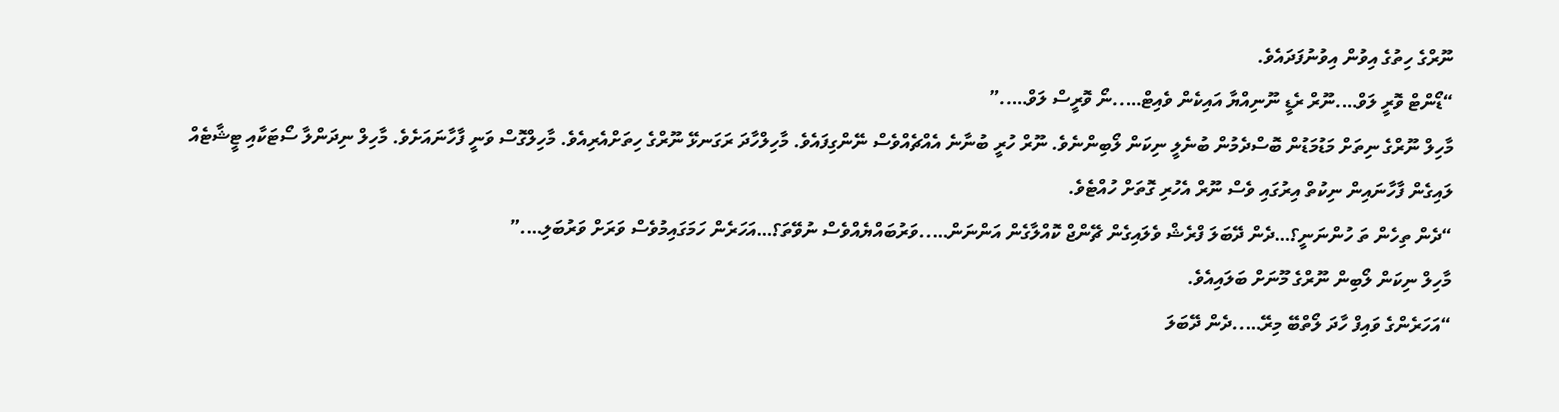ނޫރްގެ ހިތުގެ އިވުން އިވުނުފަދައެވެ.
“ޑޯންޓް ވޮރީ ލަވް….ނޫރް ރެޑީ ނޫނިއްޔާ އައިކެން ވެއިޓް…..ނޯ ވޮރީސް ލަވް…..”
މާހިލް ނޫރްގެ ނިތަށް މަޑުމަޑުން ބޮސްދެމުން ބުނެލީ ނިކަން ލޯބިންނެވެ. ނޫރް ހުރީ ބުނާނެ އެއްޗެއްވެސް ނޭންގިފައެވެ. މާހިލްހާދަ ރަގަނޅޭ ނޫރްގެ ހިތަށްއެރިއެވެ. މާހިލްގޮސް ވަނީ ފާހާނައަށެވެ. މާހިލް ނިދަންލާ ސޯޓަކާއި ޓީޝާޓެއް ލައިގެން ފާހާނައިން ނިކުތް އިރުގައި ވެސް ނޫރް އެހުރި ގޮތަށް ހުއްޓެވެ.
“ދެން ތިހެން ތަ ހުންނަނީ؟…ދެން ދޭބަލަ ފްރެޝް ވެލައިގެން ޗޭންޖް ކޮއްލާގެން އަންނަން…..ވަރުބައްޔެއްވެސް ނުވޭތަ؟…އަހަރެން ހަމަގައިމުވެސް ވަރަށް ވަރުބަލި….”
މާހިލް ނިކަން ލޯބިން ނޫރްގެ މޫނަށް ބަލައިއެވެ.
“އަހަރެންގެ ވައިފް ހާދަ ލޯތްބޭ މިރޭ…..ދެން ދޭބަލަ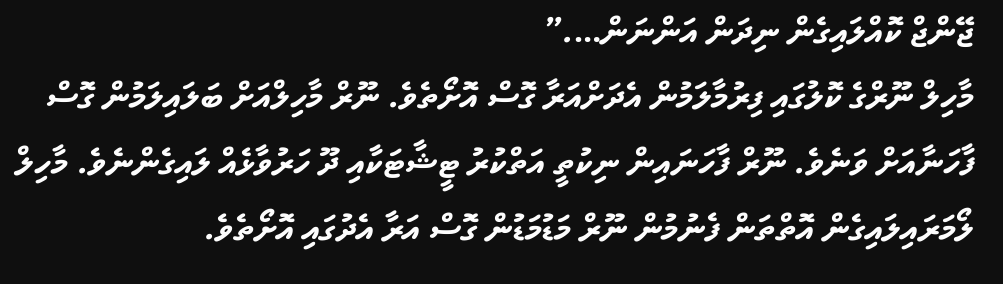ޖޭންޖް ކޮއްލައިގެން ނިދަން އަންނަން….”
މާހިލް ނޫރްގެ ކޮލުގައި ފިރުމާލަމުން އެދަށްއަރާ ގޮސް އޮށޯތެވެ. ނޫރް މާހިލްއަށް ބަލައިލަމުން ގޮސް ފާހަނާއަށް ވަނެވެ. ނޫރް ފާހަނައިން ނިކުތީ އަތްކުރު ޓީޝާޓަކާއި ދޫ ހަރުވާޅެއް ލައިގެންނެވެ. މާހިލް ލޯމަރައިލައިގެން އޮތްތަން ފެނުމުން ނޫރް މަޑުމަޑުން ގޮސް އަރާ އެދުގައި އޮށޯތެވެ.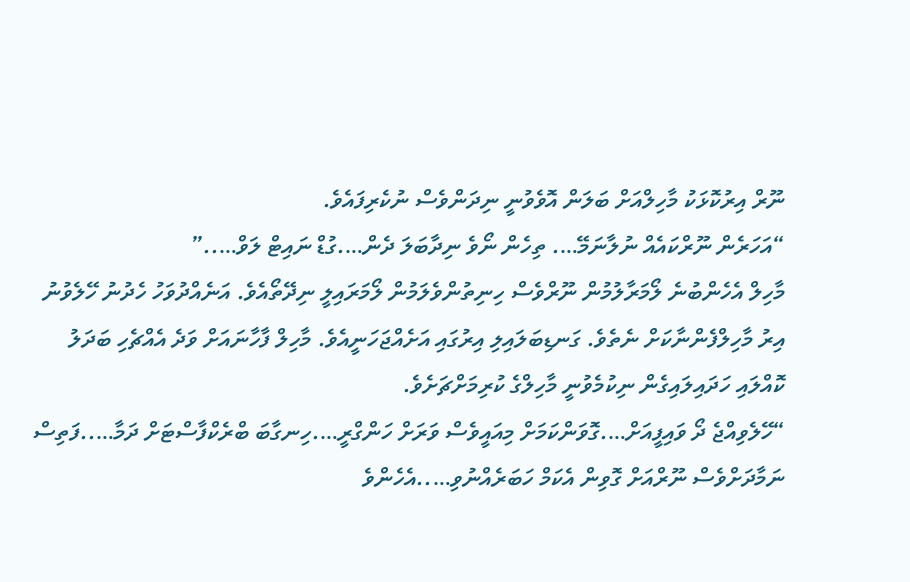ނޫރް އިރުކޮޅަކު މާހިލްއަށް ބަލަން އޮވެވުނީ ނިދަންވެސް ނުކެރިފައެވެ.
“އަހަރެން ނޫރްކައެއް ނުލާނަމޭ…. ތިހެން ނޯވެ ނިދާބަލަ ދެން….ގުޑް ނައިޓް ލަވް…..”
މާހިލް އެހެންބުނެ ލޯމަރާލުމުން ނޫރްވެސް ހިނިތުންވެލަމުން ލޯމަރައިލީ ނިދޭތޯއެވެ. އަނެއްދުވަހު ހެދުނު ހޭލެވުނު އިރު މާހިލްފެންނާކަށް ނެތެވެ. ގަނޑިބަލައިލި އިރުގައި އަށެއްޖަހަނީއެވެ. މާހިލް ފާހާނައަށް ވަދެ އެއްޗެހި ބަދަލު ކޮއްލައި ހަދައިލައިގެން ނިކުމެވުނީ މާހިލްގެ ކުރިމަށްޗަށެވެ.
“ހޭލެވިއްޖެ ދޯ ވައިފީއަށް….ގޮވަންކަމަށް މިއައީވެސް ވަރަށް ހަންގްރީ….ހިނގާބަ ބްރެކްފާސްޓަށް ދަމާ…..ފަތިސް ނަމާދަށްވެސް ނޫރްއަށް ގޮވިން އެކަމް ހަބަރެއްނުވި…..އެހެންވެ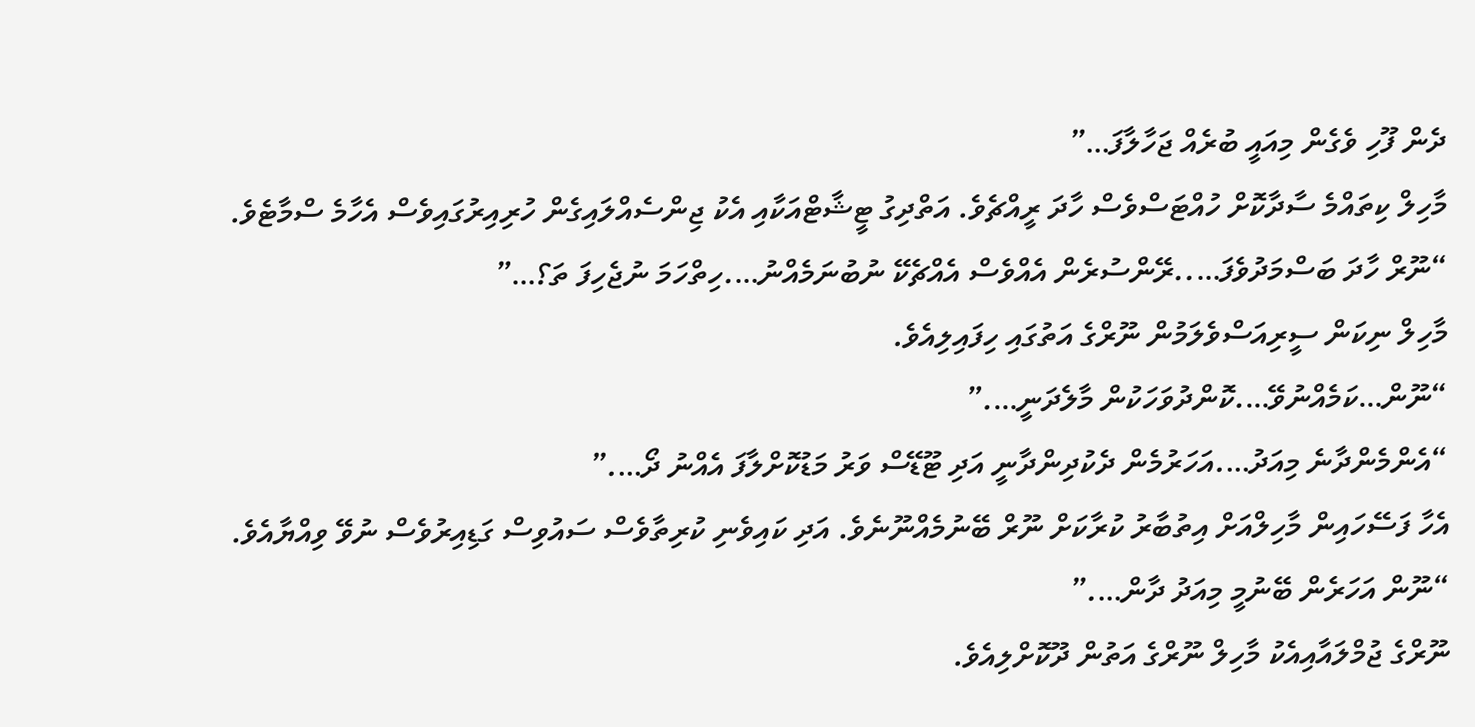ދެން ފޫހި ވެގެން މިއައީ ބުރެއް ޖަހާލާފަ…”
މާހިލް ކިތައްމެ ސާދާކޮށް ހުއްޓަސްވެސް ހާދަ ރީއްޗެވެ. އަތްދިގު ޓީޝާޓްއަކާއި އެކު ޖިންސެއްލައިގެން ހުރިއިރުގައިވެސް އެހާމެ ސްމާޓެވެ.
“ނޫރް ހާދަ ބަސްމަދުވެފަ…..ރޭންސުރެން އެއްވެސް އެއްޗެކޭ ނުބުނަމެއްނު….ހިތްހަމަ ނުޖެހިފަ ތަ؟…”
މާހިލް ނިކަން ސީރިއަސްވެލަމުން ނޫރްގެ އަތުގައި ހިފައިލިއެވެ.
“ނޫން…ކަމެއްނުވޭ….ކޮންދުވަހަކުން މާލެދަނީ….”
“އެންމެންދާނެ މިއަދު….އަހަރުމެން ދެކުދިންދާނީ އަދި ޓޫޑޭސް ވަރު މަޑުކޮށްލާފަ އެއްނު ދޯ….”
އެހާ ފަސޭހައިން މާހިލްއަށް އިތުބާރު ކުރާކަށް ނޫރް ބޭނުމެއްނޫނެވެ. އަދި ކައިވެނި ކުރިތާވެސް ސައުވިސް ގަޑިއިރުވެސް ނުވޭ ވިއްޔާއެވެ.
“ނޫން އަހަރެން ބޭނުމީ މިއަދު ދާން….”
ނޫރްގެ ޖުމްލައާއިއެކު މާހިލް ނޫރްގެ އަތުން ދޫކޮށްލިއެވެ.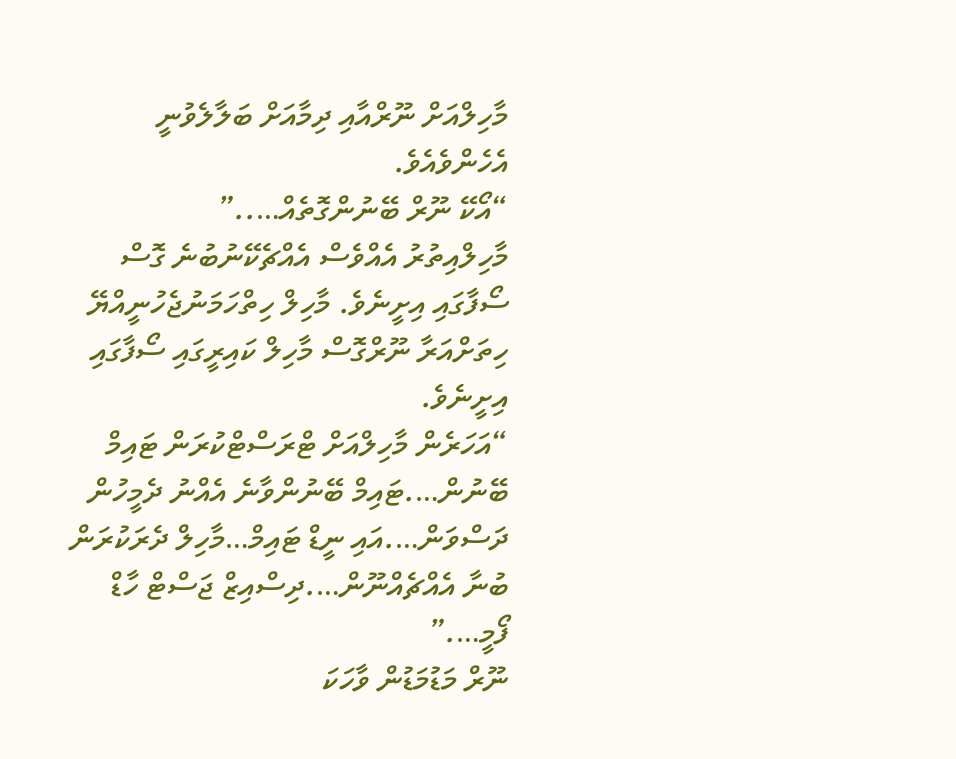މާހިލްއަށް ނޫރްއާއި ދިމާއަށް ބަލާލެވުނީ އެހެންވެއެވެ.
“އޯކޭ ނޫރް ބޭނުންގޮތެއް…..”
މާހިލްއިތުރު އެއްވެސް އެއްޗެކޭނުބުނެ ގޮސް ސޯފާގައި އިށީނެވެ. މާހިލް ހިތްހަމަނުޖެހުނީއްޔޭ ހިތަށްއަރާ ނޫރްގޮސް މާހިލް ކައިރީގައި ސޯފާގައި އިށީނެވެ.
“އަހަރެން މާހިލްއަށް ޓްރަސްޓްކުރަން ޓައިމް ބޭނުން….ޓައިމް ބޭނުންވާނެ އެއްނު ދެމީހުން ދަސްވަން….އައި ނީޑް ޓައިމް…މާހިލް ދެރަކުރަން ބުނާ އެއްޗެއްނޫން….ދިސްއިޒް ޖަސްޓް ހާޑް ފޯމީ….”
ނޫރް މަޑުމަޑުން ވާހަކަ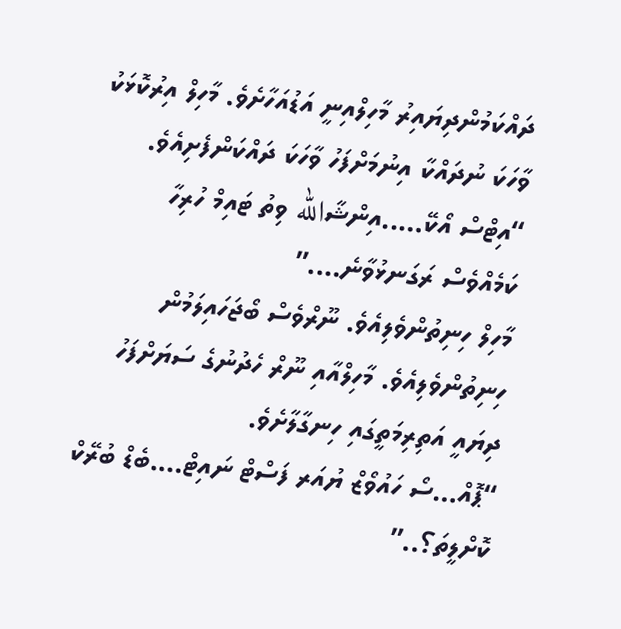ދައްކަމުންދިޔައިރު މާހިލްއިނީ އަޑުއަހާށެވެ. މާހިލް އިރުކޮޅަކު ވާހަކަ ނުދައްކާ އިނުމަށްފަހު ވާހަކަ ދައްކަންފެށިއެވެ.
“އިޓްސް އޯކޭ…..އިންޝާالله ވިތު ޓައިމް ހުރިހާ ކަމެއްވެސް ރަގަނޅުވާނެ….”
މާހިލް ހިނިތުންވެލިއެވެ. ނޫރްވެސް ބޯޖަހައިލަމުން ހިނިތުންވެލިއެވެ. މާހިލްއާއި ނޫރް ހެދުނުގެ ސަޔަށްފަހު ދިޔައީ އަތިރިމަތީގައި ހިނގާލާށެވެ.
“ޕޮއް…ސޯ ހައުވޯޒް ޔުއަރ ފަސްޓް ނައިޓް….ބެޑް ބުރޭކް ކޮށްލީތަ؟..”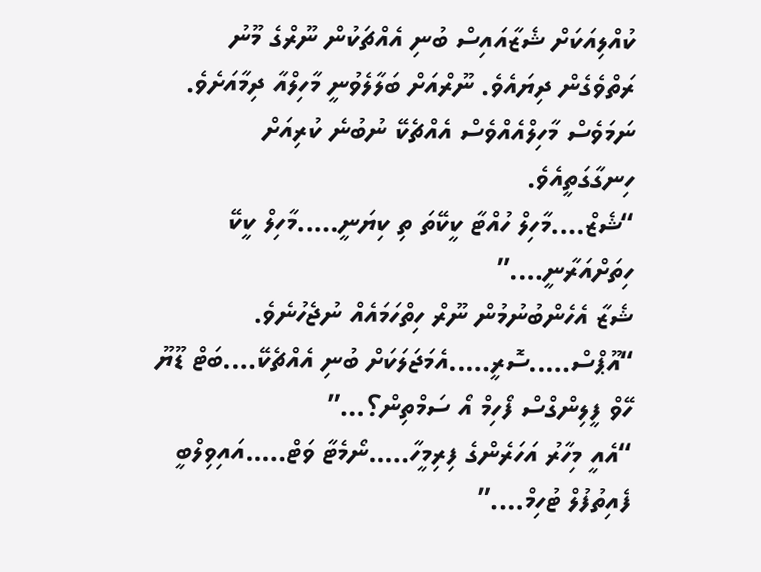ކުއްލިއަކަށް ޝެޒާއައިސް ބުނި އެއްޗަކުން ނޫރްގެ މޫނު ރަތްވެގެން ދިޔައެވެ. ނޫރްއަށް ބަލާލެވުނީ މާހިލްއާ ދިމާއަށެވެ. ނަމަވެސް މާހިލްއެއްވެސް އެއްޗެކޭ ނުބުނެ ކުރިއަށް ހިނގާގަތީއެވެ.
“ޝެޒް….މާހިލް ހުއްޓާ ކީކޭތަ ތި ކިޔަނީ…..މާހިލް ކީކޭ ހިތަށްއަރާނީ….”
ޝެޒާ އެހެންބުނުމުން ނޫރް ހިތްހަމައެއް ނުޖެހުނެވެ.
“އޫޕްސް…..ސޮރީ…..އެމަޖަލަކަށް ބުނި އެއްޗެކޭ….ބަޓް ޑޫޔޫ ހޭވް ފީލިންގްސް ފޯހިމް އޯ ސަމްތިން؟…”
“އެއީ މިހާރު އަހަރެންގެ ފިރިމީހާ…..ނޯމެޓާ ވަޓް…..އައިވިލްބީ ފެއިތުފުލް ޓުހިމް….”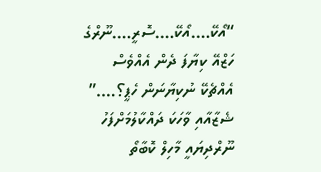“އޯކޭ….އޯކޭ….ސޮރީ….ނޫރްގެ ހަޒްއޭ ކިޔާފަ ދެން އެއްވެސް އެއްޗެކޭ ނުކިޔާނަން ހެޕީ؟….”
ޝެޒާއާއި ވާހަކަ ދައްކާލުމަށްފަހު ނޫރްދިޔައީ މާހިލް ކޮބާތޯ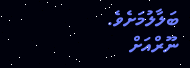ބަލާލުމަށެވެ. ނޫރްއަށް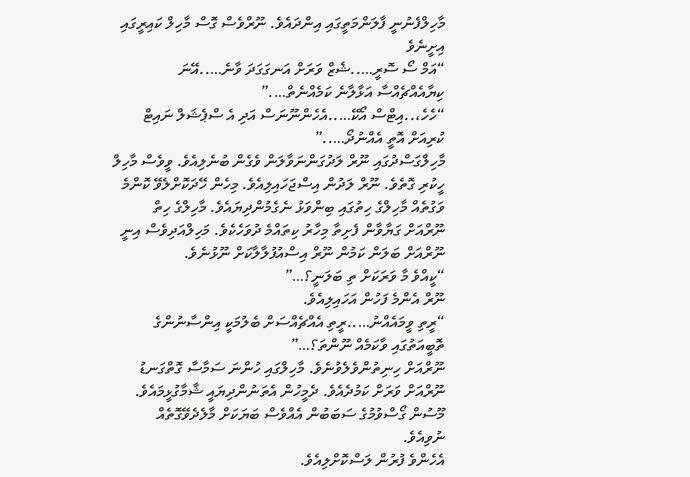މާހިލްފެނުނީ ފާލަންމަތީގައި އިންދައެވެ. ނޫރްވެސް ގޮސް މާހިލް ކައިރީގައި އިށީނެވެ
“އަމް ސޯ ސޮރީ…..ޝެޒް ވަރަށް އަނގަގަދަ ވާނެ…..އޭނަ ކިޔާއެއްޗެއްސާ އަޅާލާނެ ކަމެއްނެތް….”
“ހެހެ،..އިޓްސް އޯކޭ…..އެހެންނޫނަސް އަދި އެ ސްޕެޝަލް ނައިޓް ކުރިއަށް އޮތީ އެއްނުދޯ…..”
މާހިލްގަސްދުގައި ނޫރް ލަދުގަންނަވާލަން ވެގެން ބުނެލިއެވެ. ވީވެސް މާހިލް ހީކުރި ގޮތެވެ. ނޫރް ލަދުން އިސްޖަހައިލިއެވެ. މިހެން ހޭދަކޮށްލެވޭ ކޮންމެ ވަގުތެއް މާހިލްގެ ހިތުގައި ބިންވަޅު ނެގެމުންދިޔައެވެ. މާހިލްގެ ހިތް ނޫރްއަށް ގަޔާވާން ފެށިތާ މިހާރު ކިތައްމެ ދުވަހެކެވެ. މަހިލްއަދިވެސް އިނީ ނޫރްއަށް ބަލަން ކަމުން ނޫރް އިސްއުފުލާލާކަށް ނޫޅުނެވެ.
“ކީއްވެ މާ ވަރަކަށް ތި ބަލަނީ؟…”
ނޫރް އެންމެ ފަހުން އަހައިލިއެވެ.
“ރީތި ވީމައެއްނު…..ރީތި އެއްޗެއްސަށް ބެލުމަކީ އިންސާނުންގެ ތޮބީއަތުގައި ވާކަމެއް ނޫންތަ؟…”
ނޫރްއަށް ހިނިތުންވެލެވުނެވެ. މާހިލްގައި ހުންނަ ސަމާސާ ގޮތްގަނޑު ނޫރްއަށް ވަރަށް ކަމުދެއެވެ. ދެމީހުން އެތަނުންދިޔައީ ޝާމާގުޅީމައެވެ. މޫސުން ގޯސްވުމުގެ ސަބަބުން އެއްވެސް ބަޔަކަށް މާލެދެވޭގޮތެއް ނުވިއެވެ.
އެހެންވެ ފުރުން ލަސްކޮށްލިއެވެ.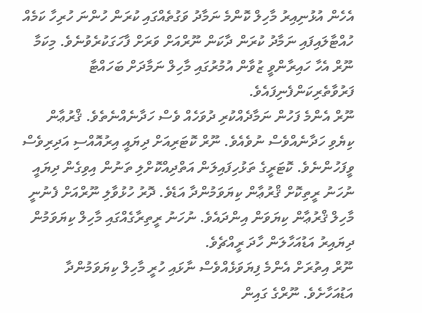އެހެން އުޅުނިއިރު މާހިލް ކޮންމެ ނަމާދު ވަގުތެއްގައި ކުރަން ހުންނަ ހުރިހާ ކަމެއް ހުއްޓާލައިފައި ނަމާދު ކުރަން ދާކަން ނޫރްއަށް ވަރަށް ފާހަގަކުރެވުނެވެ. މިކަމާ ނޫރް އެހާ ހައިރާންވީ ޒުވާން އުމުރުގައި މާހިލް ނަމާދަށް ބަހައްޓާ ފަރުވާތެރިކަންފެނިފައެވެ.
ނޫރް އެންމެ ފަހުން ނަމާދެއްކުރި ދުވަހެއް ވެސް ހަދާނެއްނެތެވެ. ޤްރުޢާން ކިޔެވި ހަދާނެއްވެސް ނުވެއެވެ. ނޫރް ކޮޓަރިއަށް ދިޔައީ އިރުއޮއްސި އަދިރިވެސް ވީފަހުންނެވެ. ކޮޓަރީގެ ތަޅުހިފައިލަން އަތްދިއްކޮށްލި ތަނުން އިވިގެން ދިޔައީ ނުހަނު ރީތިކޮށް ޤްރުޢާން ކިޔަވަމުންދާ އަޑެވެ. ދޮރު ހުޅުވާލި ނޫރްއަށް ފެނުނީ މާހިލް ޤްރުޢާން ކިޔަވަން އިންދައެވެ. ނުހަނު ރީތިރާގެއްގައި މާހިލް ކިޔަވަމުން ދިޔައިރު އަޑުއަހާލަން ހާދަ ރީއްޗެވެ.
ނޫރް އިތުރަށް އެންމެ ފިޔަވަޅެއްވެސް ނާޅައި ހުރީ މާހިލް ކިޔަވަމުންދާ އަޑުއަހާށެވެ. ނޫރްގެ ގައިން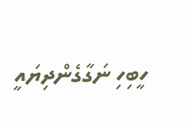ހީބިހި ނަގާގެންދިޔައީ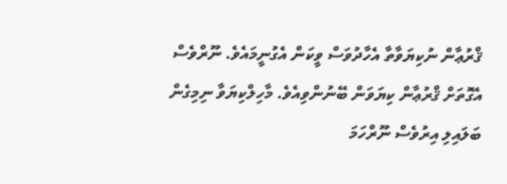ޤްރުޢާން ނުކިޔަވާތާ އެހާދުވަސް ވީކަން އެގުނީމައެވެ. ނޫރްވެސް އެގޮތަށް ޤްރުޢާން ކިޔަވަން ބޭނުންވިއެވެ. މާހިލްކިޔަވާ ނިމިގެން ބަލައިލި އިރުވެސް ނޫރްހަމަ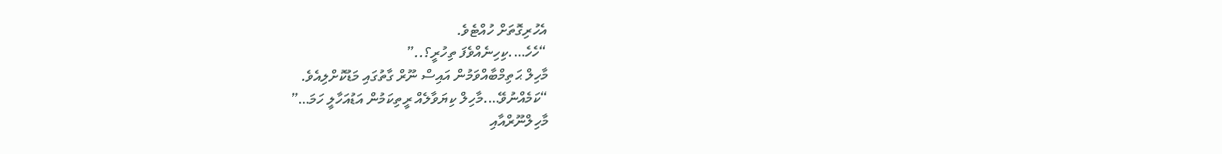އެހުރިގޮތަށް ހުއްޓެވެ.
“ހެހެ….ކިހިނެއްވެފަ ތިހުރީ؟..”
މާހިލް ޙަތިމްބާއްވަމުން އައިސް ނޫރް ގާތުގައި މަޑުކޮށްލިއެވެ.
“ކަމެއްނުވޭ….މާހިލް ކިޔަވާލެއް ރީތިކަމުން އަޑުއަހާލީ ހަމަ…”
މާހިލްނޫރްއާއި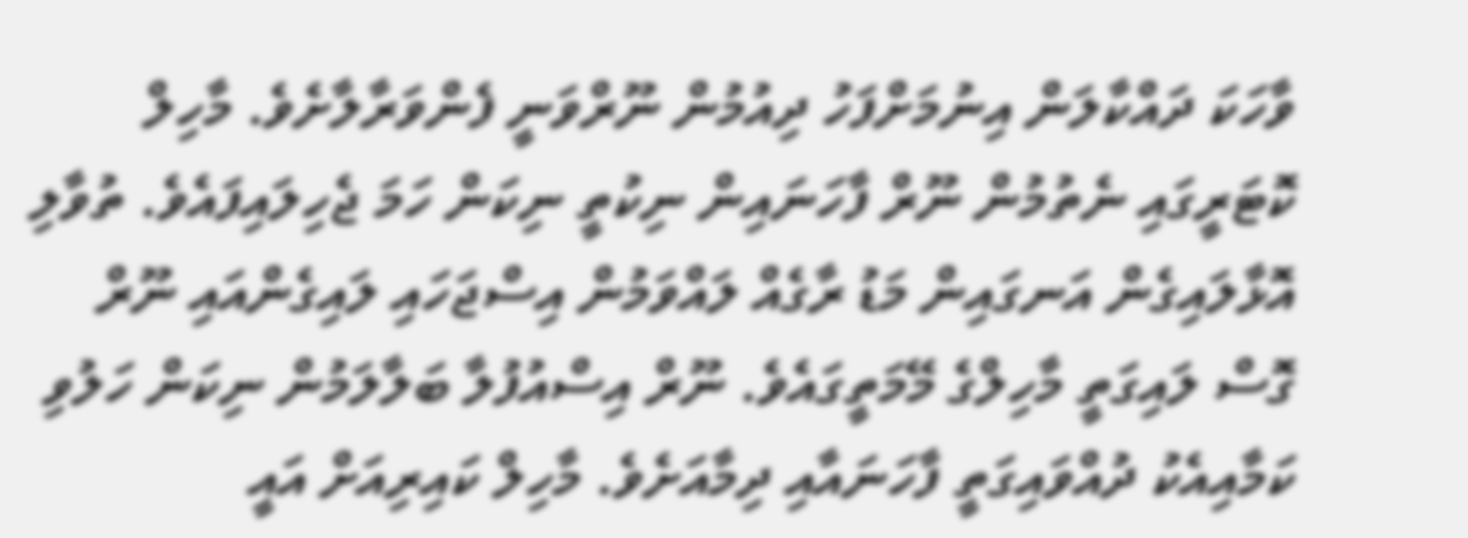ވާހަކަ ދައްކާލަން އިނުމަށްފަހު ދިއުމުން ނޫރްވަނީ ފެންވަރާލާށެވެ. މާހިލް ކޮޓަރީގައި ނެތުމުން ނޫރް ފާހަނައިން ނިކުތީ ނިކަން ހަމަ ޖެހިލައިފައެވެ. ތުވާލި އޮޅާލައިގެން އަނގައިން މަޑު ރާގެއް ލައްވަމުން އިސްޖަހައި ލައިގެންއައި ނޫރް ގޮސް ލައިގަތީ މާހިލްގެ މޭމަތީގައެވެ. ނޫރް އިސްއުފުލާ ބަލާލަމުން ނިކަން ހަލުވި ކަމާއިއެކު ދުއްވައިގަތީ ފާހަނައާއި ދިމާއަށެވެ. މާހިލް ކައިރިއަށް އައީ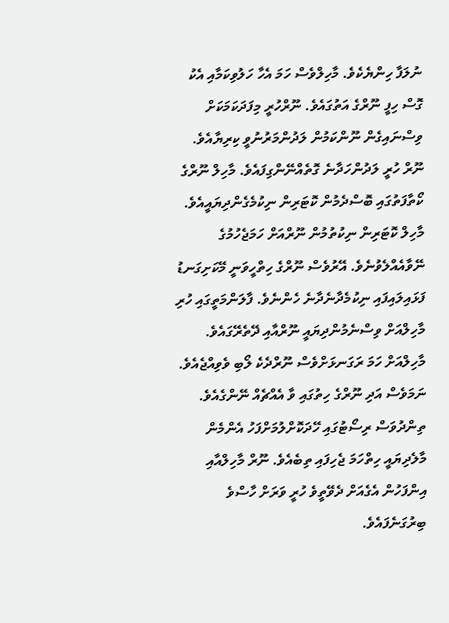ނުލަފާ ހިންޔެކެވެ. މާހިލްވެސް ހަމަ އެހާ ހަލުވިކަމާއި އެކު ގޮސް ހިފީ ނޫރްގެ އަތުގައެވެ. ނޫރްހުރީ މިފަދަކަމަކަށް ވިސްނައިގެން ނޫންކަމުން ލަދުންމަރުނުވީ ކިރިޔާއެވެ. ނޫރް ހުރީ ލަދުންހަދާނެ ގޮތެއްނޭންގިފައެވެ. މާހިލް ނޫރްގެ ކޯތާފަތުގައި ބޮސްދެމުން ކޮޓަރިން ނިކުމެގެންދިޔައީއެވެ. މާހިލް ކޮޓަރިން ނިކުތުމުން ނޫރްއަށް ހަމަޖެހުމުގެ ނޭވާއެއްލެވުނެވެ. އޭރުވެސް ނޫރްގެ ހިތްހީވަނީ މޭކަށިގަނޑު ފަޅައިލައިފައި ނިކުމެދާނެދާނެ ހެންނެވެ. ފާލަންމަތީގައި ހުރި މާހިލްއަށް ވިސްނެމުންދިޔައީ ނޫރްއާއި ދޭތެރޭގައެވެ. މާހިލްއަށް ހަމަ ރަގަނޅަށްވެސް ނޫރްދެކެ ލޯބި ވެވިއްޖެއެވެ. ނަމަވެސް އަދި ނޫރްގެ ހިތުގައި ވާ އެއްޗެއް ނޭންގެއެވެ.
ތިންދުވަސް ރިސޯޓުގައި ހޭދަކޮށްލުމަށްފަހު އެންމެން މާލެދިޔައީ ހިތްހަމަ ޖެހިފައި ތިބެއެވެ. ނޫރް މާހިލްއާއި އިންފަހުން އެގެއަށް ދެވޭތީވެ ހުރީ ވަރަށް ހާސްވެ ބިރުގަނެފައެވެ.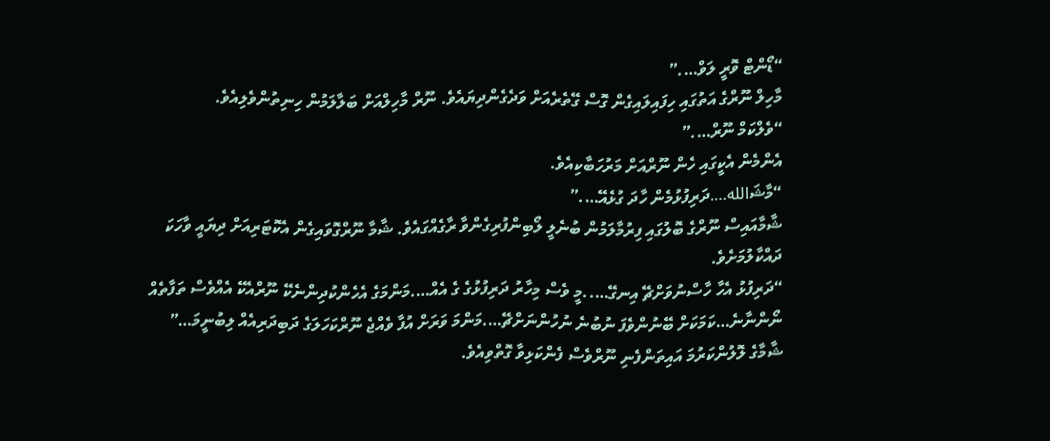“ޑޯންޓް ވޮރީ ލަވް….”
މާހިލް ނޫރްގެ އަތުގައި ހިފައިލައިގެން ގޮސް ގޭތެރެއަށް ވަދެގެންދިޔައެވެ. ނޫރް މާހިލްއަށް ބަލާލަމުން ހިނިތުންވެލިއެވެ.
“ވެލްކަމް ނޫރް….”
އެންމެން އެކީގައި ހެން ނޫރްއަށް މަރުހަބާކިއެވެ.
“މާޝަالله….ދަރިފުޅުމެން ހާދަ ގުޅެއޭ….”
ޝާމާއައިސް ނޫރްގެ ބޮލުގައި ފިރުމާލަމުން ބުނެލީ ލޯބިންފުރިގެންވާ ރާގެއްގައެވެ. ޝާމާ ނޫރްގޮވައިގެން އެކޮޓަރިއަށް ދިޔައީ ވާހަކަ ދައްކާލުމަށެވެ.
“ދަރިފުޅު އެހާ ހާސްނުވަށްޗޭ އިނގޭ…..މީ ވެސް މިހާރު ދަރިފުޅުގެ ގެ އެއް….މަންމަގެ އެހެންކުދިންނެކޭ ނޫރްއެކޭ އެއްވެސް ތަފާތެއް ނޯންނާނެ…ކަމަކަށް ބޭނުންވެފަ ނުބުނެ ނުހުންނަށްޗޭ….މަންމަ ވަރަށް އުފާ ވެއްޖެ ނޫރްކަހަލަގެ ދަބިދަރިއެއް ލިބުނީމަ…”
ޝާމާގެ ލޮލުންކަރުމަ އައިތަންފެނި ނޫރްވެސް ފެންކަޅިވާ ގޮތްވިއެވެ.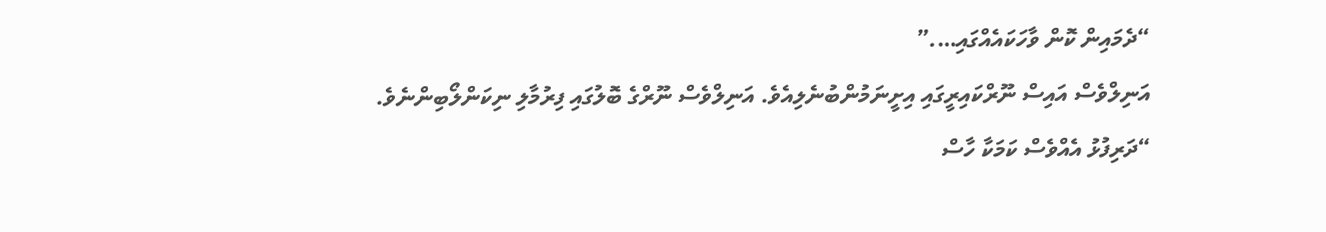“ދެމައިން ކޮން ވާހަކައެއްގައި….”
އަނިލްވެސް އައިސް ނޫރްކައިރީގައި އިށީނަމުންބުނެލިއެވެ. އަނިލްވެސް ނޫރްގެ ބޮލުގައި ފިރުމާލި ނިކަންލޯބިންނެވެ.
“ދަރިފުޅު އެއްވެސް ކަމަކާ ހާސް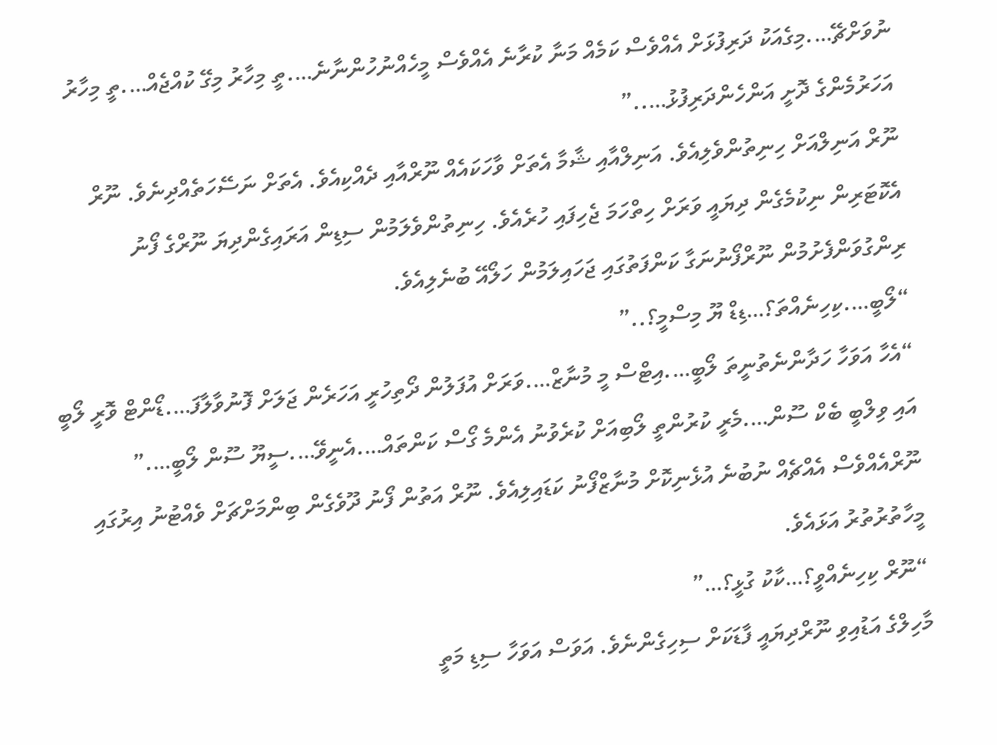ނުވަށްޗޭ….މިގެއަކު ދަރިފުޅަށް އެއްވެސް ކަމެއް މަނާ ކުރާނެ އެއްވެސް މީހެއްނުހުންނާނެ….ތީ މިހާރު މިގޭ ކުއްޖެއް….ތީ މިހާރު އަހަރުމެންގެ ދޮށީ އަންހެންދަރިފުޅު…..”
ނޫރް އަނިލްއަށް ހިނިތުންވެލިއެވެ. އަނިލްއާއި ޝާމާ އެތަށް ވާހަކައެއް ނޫރްއާއި ދެއްކިއެވެ. އެތަށް ނަސޭހަތެއްދިނެވެ. ނޫރް އެކޮޓަރިން ނިކުމެގެން ދިޔައީ ވަރަށް ހިތްހަމަ ޖެހިފައި ހުރެއެވެ. ހިނިތުންވެލަމުން ސިޑިން އަރައިގެންދިޔަ ނޫރްގެ ފޯނު ރިންގުވަންފެށުމުން ނޫރްފޯނުނަގާ ކަންފަތުގައި ޖަހައިލަމުން ހަލޯއޭ ބުނެލިއެވެ.
“ލޯބީ….ކިހިނެއްތަ؟…ޑިޑް ޔޫ މިސްމީ؟..”
“އެހާ އަވަހާ ހަދާންނެތުނީތަ ލޯބީ….އިޓްސް މީ މުނާޒް….ވަރަށް އުފަލުން ދޯތިހުރީ އަހަރެން ޖަލަށް ފޮނުވާލާފަ….ޑޯންޓް ވޮރީ ލޯބީ އައި ވިލްބީ ބެކް ސޫން….މެރީ ކުރުންތީ ލޯބިއަށް ކުރެވުނު އެންމެ ގޯސް ކަންތައް….އެނީވޭ….ސީޔޫ ސޫން ލޯބީ….”
ނޫރްއެއްވެސް އެއްޗެއް ނުބުނެ އުޅެނިކޮށް މުނާޒްފޯނު ކަޑައިލިއެވެ. ނޫރް އަތުން ފޯނު ދޫވެގެން ބިންމަށްޗަށް ވެއްޓުނު އިރުގައި މީހާތުރުތުރު އަޅައެވެ.
“ނޫރް ކިހިނެއްވީ؟…ކާކު ގުޅީ؟…”
މާހިލްގެ އަޑުއިވި ނޫރްދިޔައީ ފާޑަކަށް ސިހިގެންނެވެ. އަވަސް އަވަހާ ސިޑި މަތީ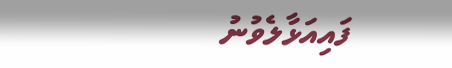ފައިއަޅާލެވުނު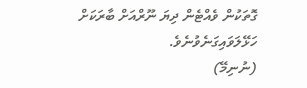ގޮތަކުން ވެއްޓެން ދިޔަ ނޫރްއަށް ބާރަކަށް ހަޅޭލަވައިގަނެވުނެވެ.
(ނުނިމޭ)